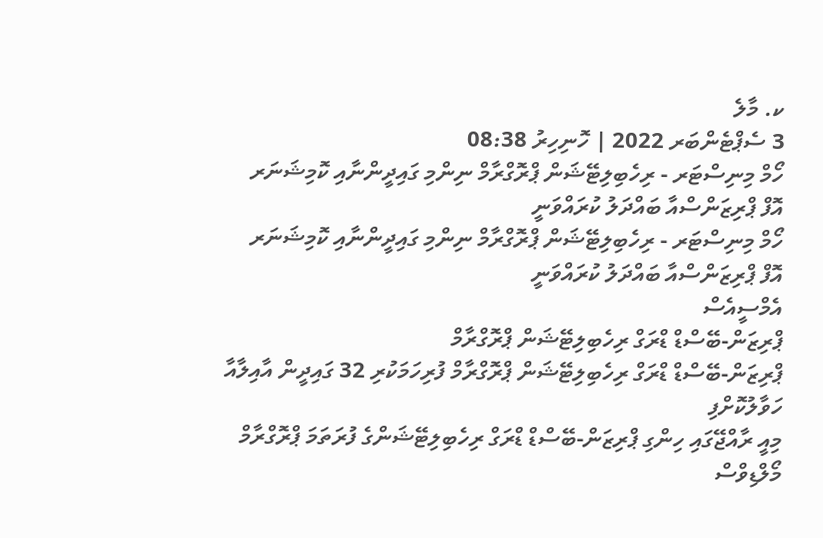ކ. މާލެ
3 ސެޕްޓެންބަރ 2022 | ހޮނިހިރު 08:38
ހޯމް މިނިސްޓަރ - ރިހެބިލިޓޭޝަން ޕްރޮގްރާމް ނިންމި ގައިދީންނާއި ކޮމިޝަނަރ އޮފް ޕްރިޒަންސްއާ ބައްދަލު ކުރައްވަނީ
ހޯމް މިނިސްޓަރ - ރިހެބިލިޓޭޝަން ޕްރޮގްރާމް ނިންމި ގައިދީންނާއި ކޮމިޝަނަރ އޮފް ޕްރިޒަންސްއާ ބައްދަލު ކުރައްވަނީ
އެމްސީއެސް
ޕްރިޒަން-ބޭސްޑް ޑްރަގް ރިހެބިލިޓޭޝަން ޕްރޮގްރާމް
ޕްރިޒަން-ބޭސްޑް ޑްރަގް ރިހެބިލިޓޭޝަން ޕްރޮގްރާމް ފުރިހަމަކުރި 32 ގައިދީން އާއިލާއާ ހަވާލުކޮށްފި
މިއީ ރާއްޖޭގައި ހިންގި ޕްރިޒަން-ބޭސްޑް ޑްރަގް ރިހެބިލިޓޭޝަންގެ ފުރަތަމަ ޕްރޮގްރާމް
މޯލްޑިވްސް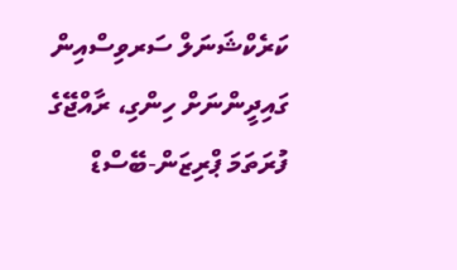ކަރެކްޝަނަލް ސަރވިސްއިން ގައިދީންނަށް ހިންގި، ރާއްޖޭގެ ފުރަތަމަ ޕްރިޒަން-ބޭސްޑް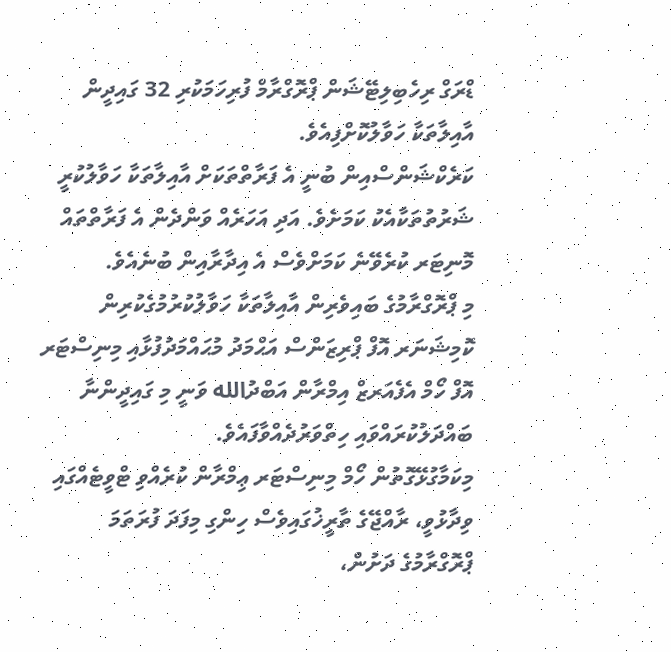ޑްރަގް ރިހެބިލިޓޭޝަން ޕްރޮގްރާމް ފުރިހަމަކުރި 32 ގައިދީން އާއިލާތަކާ ހަވާލުކޮށްފިއެވެ.
ކަރެކްޝަންސްއިން ބުނީ އެ ފަރާތްތަކަށް އާއިލާތަކާ ހަވާލުކުރީ ޝަރުތުތަކާއެކު ކަމަށެވެ. އަދި އަހަރެއް ވަންދެން އެ ފަރާތްތައް މޮނިޓަރ ކުރެވޭނެ ކަމަށްވެސް އެ އިދާރާއިން ބުނެއެވެ.
މި ޕްރޮގްރާމުގެ ބައިވެރިން އާއިލާތަކާ ހަވާލުކުރުމުގެކުރިން ކޮމިޝަނަރ އޮފް ޕްރިޒަންސް އަޙްމަދު މުޙައްމަދުފުޅާއި މިނިސްޓަރ އޮފް ހޯމް އެފެއަރޒް އިމްރާން އަބްދުالله ވަނީ މި ގައިދީންނާ ބައްދަލުކުރައްވައި ހިތްވަރުދެއްވާފައެވެ.
މިކަމާގުޅޭގޮތުން ހޯމް މިނިސްޓަރ ޢިމްރާން ކުރެއްވި ޓްވީޓެއްގައި ވިދާޅުވީ، ރާއްޖޭގެ ތާރީޚުގައިވެސް ހިންގި މިފަދަ ފުރަތަމަ ޕްރޮގްރާމުގެ ދަށުން،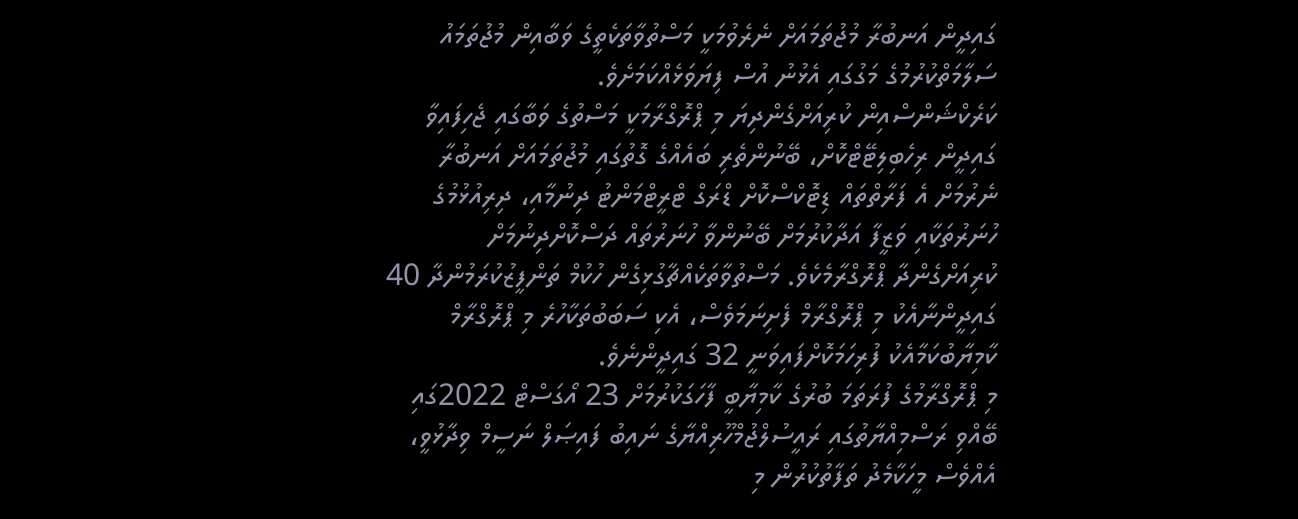ގައިދީން އަނބުރާ މުޖުތަމައަށް ނެރެވުމަކީ މަސްތުވާތަކެތީގެ ވަބާއިން މުޖުތަމައު ސަލާމަތްކުރުމުގެ މަގުގައި އެޅުނު އުސް ފިޔަވަޅެއްކަމަށެވެ.
ކަރެކްޝަންސްއިން ކުރިއަށްގެންދިޔަ މި ޕްރޮގްރާމަކީ މަސްތުގެ ވަބާގައި ޖެހިފައިވާ ގައިދީން ރިހެބިލިޓޭޓްކޮށް، ބޭނުންތެރި ބައެއްގެ ގޮތުގައި މުޖުތަމައަށް އަނބުރާ ނެރުމަށް އެ ފަރާތްތައް ޑިޓޮކްސްކޮށް ޑްރަގް ޓްރީޓްމަންޓު ދިނުމާއި، ދިރިއުޅުމުގެ ހުނަރުތަކާއި ވަޒީފާ އަދާކުރުމަށް ބޭނުންވާ ހުނަރުތައް ދަސްކޮށްދިނުމަށް ކުރިއަށްގެންދާ ޕްރޮގްރާމެކެވެ. މަސްތުވާތަކެއްޗާގުޅިގެން ހުކުމް ތަންފީޒުކުރަމުންދާ 40 ގައިދީންނާއެކު މި ޕްރޮގްރާމް ފެށިނަމަވެސް، އެކި ސަބަބުތަކާހުރެ މި ޕްރޮގްރާމް ކާމިޔާބުކަމާއެކު ފުރިހަމަކޮށްފައިވަނީ 32 ގައިދީންނެވެ.
މި ޕްރޮގްރާމުގެ ފުރަތަމަ ބުރުގެ ކާމިޔާބީ ފާހަގަކުރުމަށް 23 އޯގަސްޓް 2022ގައި ބޭއްވި ރަސްމިއްޔާތުގައި ރައީސުލްޖުމްހޫރިއްޔާގެ ނައިބު ފައިޞަލް ނަސީމް ވިދާޅުވީ، އެއްވެސް މީހަކާމެދު ތަފާތުކުރުން މި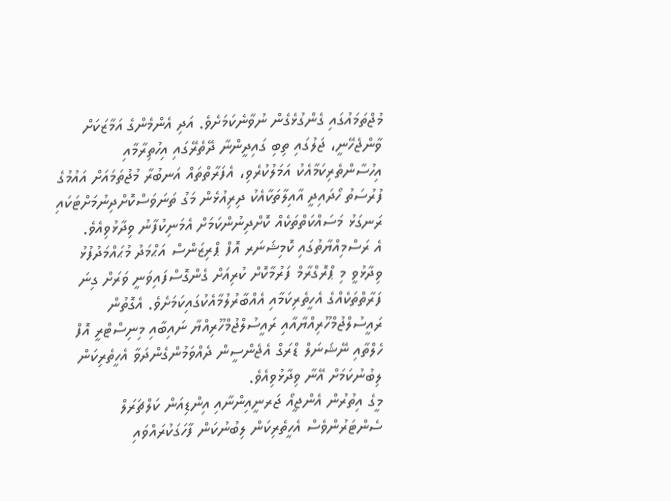މުޖްތަމައުގައި ގެންގުޅެގެން ނުވާނެކަމަށެވެ. އަދި އެންމެންގެ އަމާޒަކަށް ވާންޖެހޭނީ، ޖަލުގައި ތިބި ގައިދީންނާ ދޭތެރޭގައި އިހުތިރާމާއި އިހުސާންތެރިކަމާއެކު އަމަލުކުރެވި، އެފަރާތްތައް އަނބުރާ މުޖުތަމައަށް އައުމުގެ ފުރުސަތު ހޯދައިދީ އާއިލާތަކާއެކު ދިރިއުޅެން މަގު ތަނަވަސްކޮށްދިނުމަށްޓަކައި ރަނގަޅު މަސައްކަތްތަކެއް ކޮށްދިނުންކަމަށް އެމަނިކުފާނު ވިދާޅުވިއެވެ.
އެ ރަސްމިއްޔާތުގައި ކޮމިޝަނަރ އޮފް ޕްރިޒަންސް އަޙްމަދު މުޙައްމަދުފުޅު ވިދާޅުވީ މި ޕްރޮގްރާމް ފަރުމާކޮށް ކުރިއަށް ގެންގޮސްފައިވަނީ ވަރަށް ގިނަ ފަރާތްތަކެއްގެ އެހީތެރިކަމާއި އެއްބާރުލުމާއެކުގައިކަމަށެވެ. އެގޮތުން ރައީސުލްޖުމްހޫރިއްޔާއާއި ރައީސުލްޖުމްހޫރިއްޔާ ނައިބާއި މިނިސްޓްރީ އޮފް ހެލްތާއި ނޭޝަނަލް ޑްރަގް އެޖެންސީން ދެއްވަމުންގެންދަވާ އެހީތެރިކަން ލިބުނުކަމަށް އޭނާ ވިދާޅުވިއެވެ.
މީގެ އިތުރުން އެންޖީއޯ ޖަރނީއިންނާއި އިންޑިއަން ކަލްޗަރަލް ސެންޓަރުންވެސް އެހީތެރިކަން ލިބުނުކަން ފާހަގަކުރައްވައި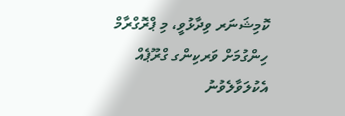ކޮމިޝަނަރ ވިދާޅުވީ، މި ޕްރޮގްރާމް ހިންގުމަށް ވަރކިންގ ގްރޫޕެއް އެކުލަވާލެވުނު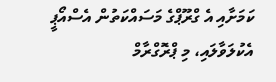ކަމަށާއި އެ ގްރޫޕްގެ މަސައްކަތުން އެސްއޯޕީ އެކުލަވާލައި، މި ޕްރޮގްރާމް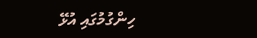ހިންގުމުގައި އުޅޭ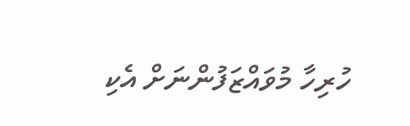ހުރިހާ މުވައްޒަފުންނަށް އެކި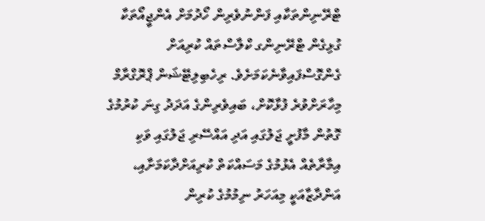ޓްރޭނިންތަކާއި ފަންނުވެރިން ހޯދުމަށް އެންޖީއޯތަކާ ގުޅިގެން ޓްރޭނިންގ ކްލާސްތައް ކުރިއަށް ގެންގޮސްފައިވާނެކަމަށެވެ. ރިހެބިލިޓޭޝަން ޕްރޮގްރާމް މިހާރަށްވުރެ ފުޅާކޮށް، ބައިވެރިންގެ އަދަދު ގިނަ ކުރުމުގެ ގޮތުން މާފުށީ ޖަލުގައި އަދި އައްސޭރި ޖަލުގައި ވަކި އިމާރާތެއް އެޅުމުގެ މަސައްކަތް ކުރިއަށްދާކަމަށާއި، އަންދާޒާއަކީ މިއަހަރު ނިމުމުގެ ކުރިން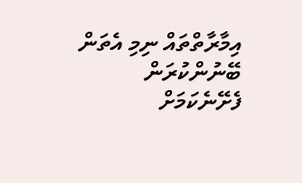އިމާރާތްތައް ނިމި އެތަން ބޭނުންކުރަން ފެށޭނެކަމަށް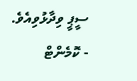ސީޕީ ވިދާޅުވިއެވެ.
- ކޮމެންޓް